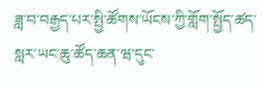ཟླ་བ་བརྒྱད་པར་སྤྱི་ཚོགས་ཡོངས་ཀྱི་གློག་སྤྱོད་ཚད་སླར་ཡང་ཆུ་ཚོད་ཆན་ཝ་དུང་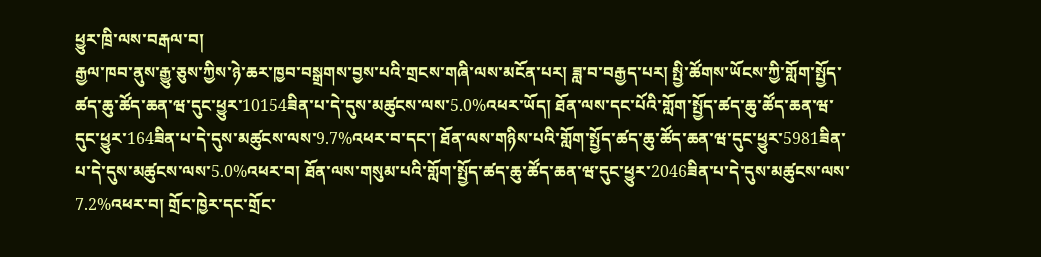ཕྱུར་ཁྲི་ལས་བརྒལ་བ།
རྒྱལ་ཁབ་ནུས་རྒྱུ་ཅུས་ཀྱིས་ཉེ་ཆར་ཁྱབ་བསྒྲགས་བྱས་པའི་གྲངས་གཞི་ལས་མངོན་པར། ཟླ་བ་བརྒྱད་པར། སྤྱི་ཚོགས་ཡོངས་ཀྱི་གློག་སྤྱོད་ཚད་ཆུ་ཚོད་ཆན་ཝ་དུང་ཕྱུར་10154ཟིན་པ་དེ་དུས་མཚུངས་ལས་5.0%འཕར་ཡོད། ཐོན་ལས་དང་པོའི་གློག་སྤྱོད་ཚད་ཆུ་ཚོད་ཆན་ཝ་དུང་ཕྱུར་164ཟིན་པ་དེ་དུས་མཚུངས་ལས་9.7%འཕར་བ་དང་། ཐོན་ལས་གཉིས་པའི་གློག་སྤྱོད་ཚད་ཆུ་ཚོད་ཆན་ཝ་དུང་ཕྱུར་5981ཟིན་པ་དེ་དུས་མཚུངས་ལས་5.0%འཕར་བ། ཐོན་ལས་གསུམ་པའི་གློག་སྤྱོད་ཚད་ཆུ་ཚོད་ཆན་ཝ་དུང་ཕྱུར་2046ཟིན་པ་དེ་དུས་མཚུངས་ལས་7.2%འཕར་བ། གྲོང་ཁྱེར་དང་གྲོང་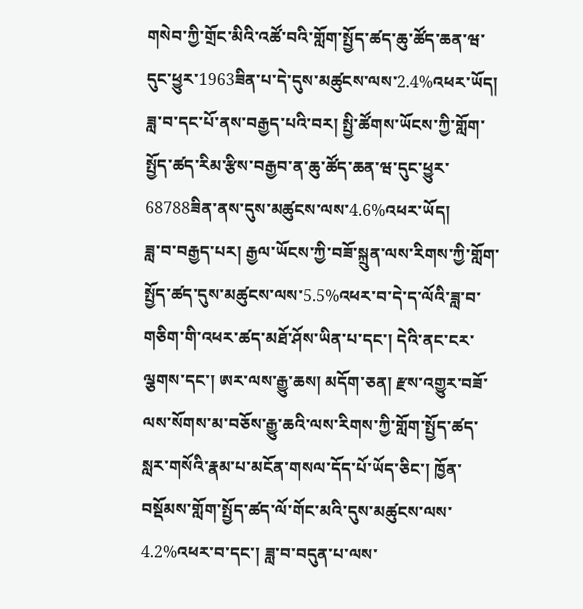གསེབ་ཀྱི་གྲོང་མིའི་འཚོ་བའི་གློག་སྤྱོད་ཚད་ཆུ་ཚོད་ཆན་ཝ་དུང་ཕྱུར་1963ཟིན་པ་དེ་དུས་མཚུངས་ལས་2.4%འཕར་ཡོད། ཟླ་བ་དང་པོ་ནས་བརྒྱད་པའི་བར། སྤྱི་ཚོགས་ཡོངས་ཀྱི་གློག་སྤྱོད་ཚད་རིམ་རྩིས་བརྒྱབ་ན་ཆུ་ཚོད་ཆན་ཝ་དུང་ཕྱུར་68788ཟིན་ནས་དུས་མཚུངས་ལས་4.6%འཕར་ཡོད།
ཟླ་བ་བརྒྱད་པར། རྒྱལ་ཡོངས་ཀྱི་བཟོ་སྐྲུན་ལས་རིགས་ཀྱི་གློག་སྤྱོད་ཚད་དུས་མཚུངས་ལས་5.5%འཕར་བ་དེ་ད་ལོའི་ཟླ་བ་གཅིག་གི་འཕར་ཚད་མཐོ་ཤོས་ཡིན་པ་དང་། དེའི་ནང་ངར་ལྕགས་དང་། ཨར་ལས་རྒྱུ་ཆས། མདོག་ཅན། རྫས་འགྱུར་བཟོ་ལས་སོགས་མ་བཅོས་རྒྱུ་ཆའི་ལས་རིགས་ཀྱི་གློག་སྤྱོད་ཚད་སླར་གསོའི་རྣམ་པ་མངོན་གསལ་དོད་པོ་ཡོད་ཅིང་། ཁྱོན་བསྡོམས་གློག་སྤྱོད་ཚད་ལོ་གོང་མའི་དུས་མཚུངས་ལས་4.2%འཕར་བ་དང་། ཟླ་བ་བདུན་པ་ལས་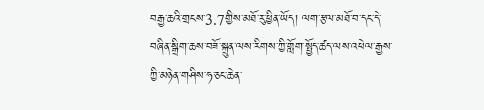བརྒྱ་ཆའི་གྲངས་3.7གྱིས་མཐོ་རུ་ཕྱིན་ཡོད། ལག་རྩལ་མཐོ་བ་དང་དེ་བཞིན་སྒྲིག་ཆས་བཟོ་སྐྲུན་ལས་རིགས་ཀྱི་གློག་སྤྱོད་ཚད་ལས་འཕེལ་རྒྱས་ཀྱི་མཉེན་གཤིས་ཧ་ཅང་ཆེན་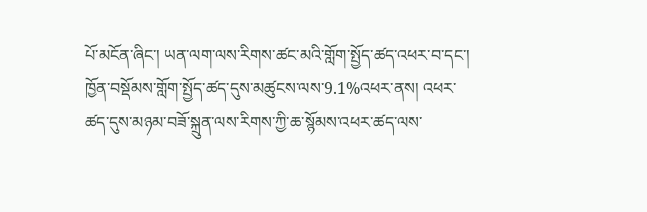པོ་མངོན་ཞིང་། ཡན་ལག་ལས་རིགས་ཚང་མའི་གློག་སྤྱོད་ཚད་འཕར་བ་དང་། ཁྱོན་བསྡོམས་གློག་སྤྱོད་ཚད་དུས་མཚུངས་ལས་9.1%འཕར་ནས། འཕར་ཚད་དུས་མཉམ་བཟོ་སྐྲུན་ལས་རིགས་ཀྱི་ཆ་སྙོམས་འཕར་ཚད་ལས་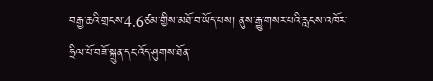བརྒྱ་ཆའི་གྲངས་4.6ཙམ་གྱིས་མཐོ་བ་ཡོད་པས། ནུས་རྒྱུ་གསར་པའི་རླངས་འཁོར་ཧྲིལ་པོ་བཟོ་སྐྲུན་དང་འོད་ཤུགས་ཐོན་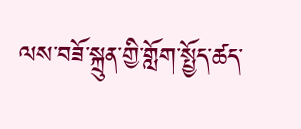ལས་བཟོ་སྐྲུན་གྱི་གློག་སྤྱོད་ཚད་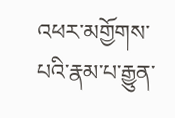འཕར་མགྱོགས་པའི་རྣམ་པ་རྒྱུན་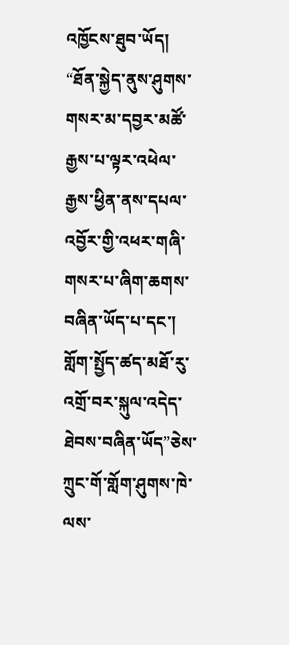འཁྱོངས་ཐུབ་ཡོད། “ཐོན་སྐྱེད་ནུས་ཤུགས་གསར་མ་དབྱར་མཚོ་རྒྱས་པ་ལྟར་འཕེལ་རྒྱས་ཕྱིན་ནས་དཔལ་འབྱོར་གྱི་འཕར་གཞི་གསར་པ་ཞིག་ཆགས་བཞིན་ཡོད་པ་དང་། གློག་སྤྱོད་ཚད་མཐོ་རུ་འགྲོ་བར་སྐུལ་འདེད་ཐེབས་བཞིན་ཡོད”ཅེས་ཀྲུང་གོ་གློག་ཤུགས་ཁེ་ལས་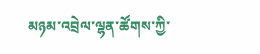མཉམ་འབྲེལ་ལྷན་ཚོགས་ཀྱི་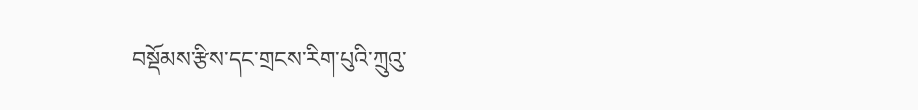བསྡོམས་རྩིས་དང་གྲངས་རིག་པུའི་ཀྲུའུ་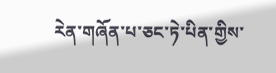རེན་གཞོན་པ་ཅང་ཏེ་པིན་གྱིས་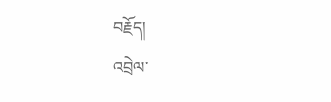བརྗོད།
འབྲེལ་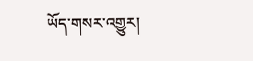ཡོད་གསར་འགྱུར།